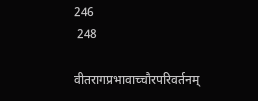246
 248

वीतरागप्रभावाच्चौरपरिवर्तनम्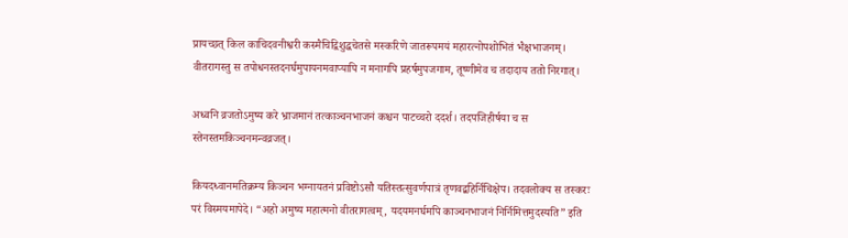प्रायच्छत् किल काचिदवनीश्वरी कस्मैचिद्विशुद्धचेतसे मस्करिणे जातरूपमयं महारत्नोपशोभितं भैक्षभाजनम्। वीतरागस्तु स तपोधनस्तदनर्घमुपायनमवाप्यापि न मनागपि प्रहर्षमुपजगाम, तूष्णीमेव च तदादाय ततो निरगात्।

अध्वनि व्रजतोऽमुष्य करे भ्राजमानं तत्काञ्चनभाजनं कश्चन पाटच्चरो ददर्श। तदपजिहीर्षया च स स्तेनस्तमकिञ्चनमन्वव्रजत्।

कियदध्वानमतिक्रम्य किञ्चन भग्नायतनं प्रविष्टोऽसौ यतिस्तत्सुवर्णपात्रं तृणवद्बहिर्निचिक्षेप। तदवलोक्य स तस्करः परं विस्मयमापेदे। “अहो अमुष्य महात्मनो वीतरागत्वम्, यदयमनर्घमपि काञ्चनभाजनं निर्निमित्तमुदस्यति” इति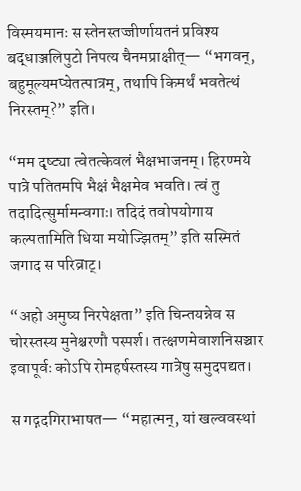विस्मयमानः स स्तेनस्तज्जीर्णायतनं प्रविश्य बद्धाञ्जलिपुटो निपत्य चैनमप्राक्षीत्— “भगवन्, बहुमूल्यमप्येतत्पात्रम्, तथापि किमर्थं भवतेत्थं निरस्तम्?” इति।

“मम दृष्ट्या त्वेतत्केवलं भैक्षभाजनम्। हिरण्मये पात्रे पतितमपि भैक्षं भैक्षमेव भवति। त्वं तु तदादित्सुर्मामन्वगाः। तदिदं तवोपयोगाय कल्पतामिति धिया मयोज्झितम्” इति सस्मितं जगाद स परिव्राट्।

“अहो अमुष्य निरपेक्षता” इति चिन्तयन्नेव स चोरस्तस्य मुनेश्चरणौ पस्पर्श। तत्क्षणमेवाशनिसञ्चार इवापूर्वः कोऽपि रोमहर्षस्तस्य गात्रेषु समुदपद्यत।

स गद्गदगिराभाषत— “महात्मन्, यां खल्ववस्थां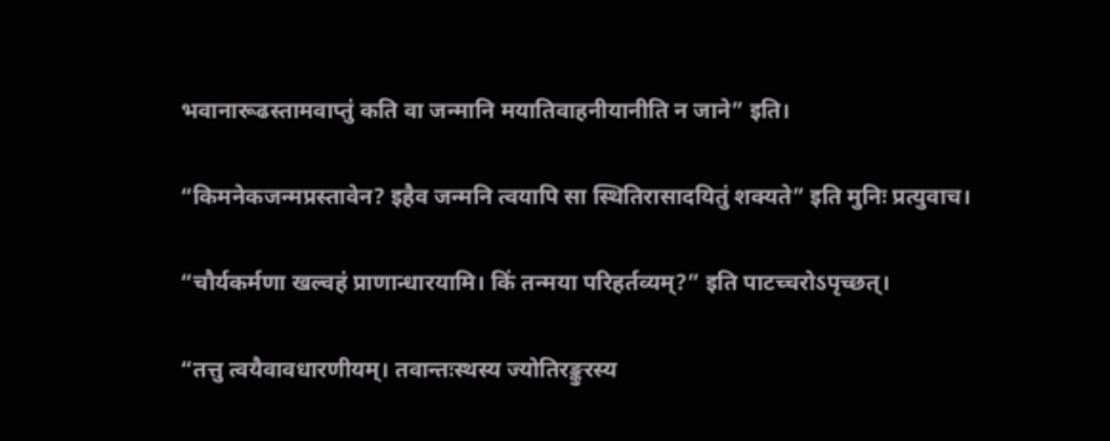भवानारूढस्तामवाप्तुं कति वा जन्मानि मयातिवाहनीयानीति न जाने” इति।

“किमनेकजन्मप्रस्तावेन? इहैव जन्मनि त्वयापि सा स्थितिरासादयितुं शक्यते” इति मुनिः प्रत्युवाच।

“चौर्यकर्मणा खल्वहं प्राणान्धारयामि। किं तन्मया परिहर्तव्यम्?” इति पाटच्चरोऽपृच्छत्।

“तत्तु त्वयैवावधारणीयम्। तवान्तःस्थस्य ज्योतिरङ्कुरस्य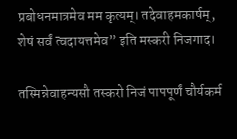प्रबोधनमात्रमेव मम कृत्यम्। तदेवाहमकार्षम्, शेषं सर्वं त्वदायत्तमेव” इति मस्करी निजगाद।

तस्मिन्नेवाहन्यसौ तस्करो निजं पापपूर्णं चौर्यकर्म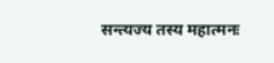सन्त्यज्य तस्य महात्मनः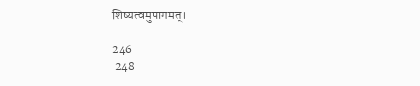शिष्यत्वमुपागमत्।

246
 248